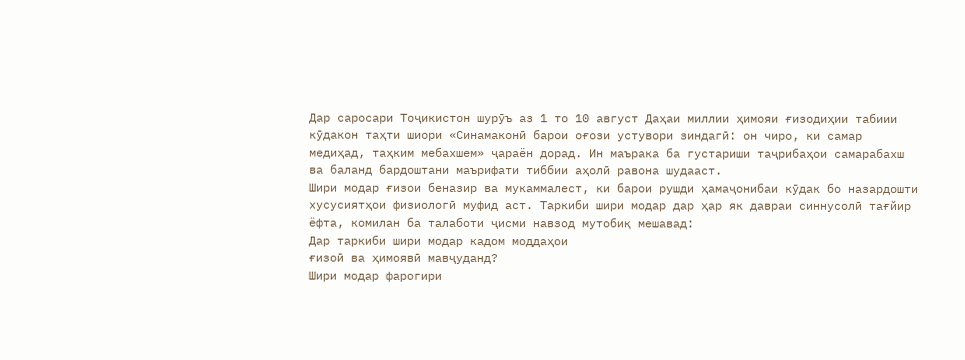Дар саросари Тоҷикистон шурӯъ аз 1 то 10 август Даҳаи миллии ҳимояи ғизодиҳии табиии кӯдакон таҳти шиори «Синамаконӣ барои оғози устувори зиндагӣ: он чиро, ки самар медиҳад, таҳким мебахшем» ҷараён дорад. Ин маърака ба густариши таҷрибаҳои самарабахш ва баланд бардоштани маърифати тиббии аҳолӣ равона шудааст.
Шири модар ғизои беназир ва мукаммалест, ки барои рушди ҳамаҷонибаи кӯдак бо назардошти хусусиятҳои физиологӣ муфид аст. Таркиби шири модар дар ҳар як давраи синнусолӣ тағйир ёфта, комилан ба талаботи ҷисми навзод мутобиқ мешавад:
Дар таркиби шири модар кадом моддаҳои
ғизоӣ ва ҳимоявӣ мавҷуданд?
Шири модар фарогири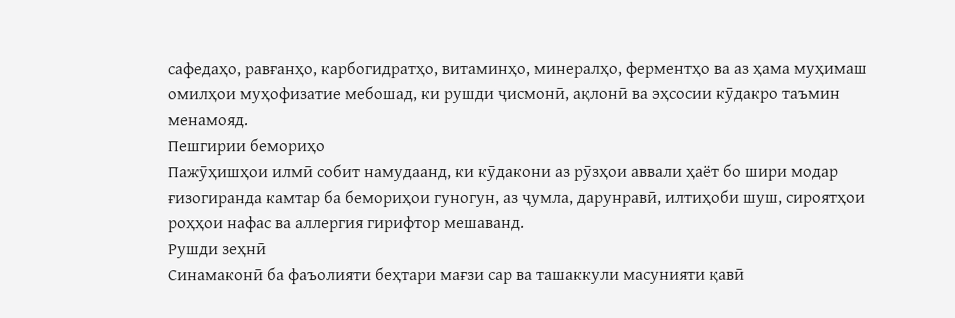сафедаҳо, равғанҳо, карбогидратҳо, витаминҳо, минералҳо, ферментҳо ва аз ҳама муҳимаш омилҳои муҳофизатие мебошад, ки рушди ҷисмонӣ, ақлонӣ ва эҳсосии кӯдакро таъмин менамояд.
Пешгирии бемориҳо
Пажӯҳишҳои илмӣ собит намудаанд, ки кӯдакони аз рӯзҳои аввали ҳаёт бо шири модар ғизогиранда камтар ба бемориҳои гуногун, аз ҷумла, дарунравӣ, илтиҳоби шуш, сироятҳои роҳҳои нафас ва аллергия гирифтор мешаванд.
Рушди зеҳнӣ
Синамаконӣ ба фаъолияти беҳтари мағзи сар ва ташаккули масунияти қавӣ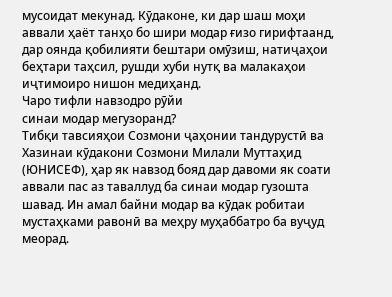мусоидат мекунад. Кӯдаконе, ки дар шаш моҳи аввали ҳаёт танҳо бо шири модар ғизо гирифтаанд, дар оянда қобилияти бештари омӯзиш, натиҷаҳои беҳтари таҳсил, рушди хуби нутқ ва малакаҳои иҷтимоиро нишон медиҳанд.
Чаро тифли навзодро рӯйи
синаи модар мегузоранд?
Тибқи тавсияҳои Созмони ҷаҳонии тандурустӣ ва Хазинаи кӯдакони Созмони Милали Муттаҳид (ЮНИСЕФ), ҳар як навзод бояд дар давоми як соати аввали пас аз таваллуд ба синаи модар гузошта шавад. Ин амал байни модар ва кӯдак робитаи мустаҳками равонӣ ва меҳру муҳаббатро ба вуҷуд меорад.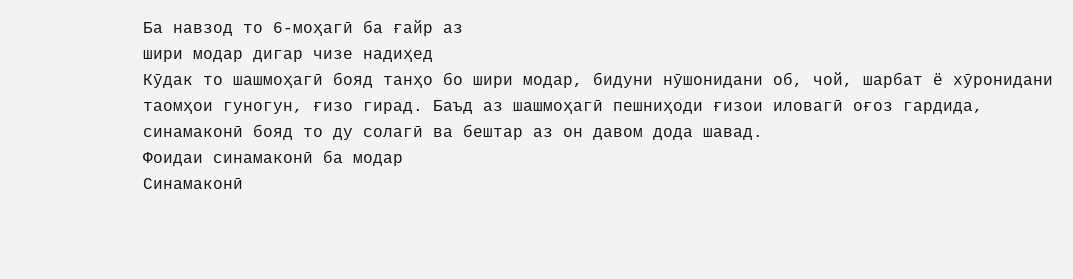Ба навзод то 6-моҳагӣ ба ғайр аз
шири модар дигар чизе надиҳед
Кӯдак то шашмоҳагӣ бояд танҳо бо шири модар, бидуни нӯшонидани об, чой, шарбат ё хӯронидани таомҳои гуногун, ғизо гирад. Баъд аз шашмоҳагӣ пешниҳоди ғизои иловагӣ оғоз гардида, синамаконӣ бояд то ду солагӣ ва бештар аз он давом дода шавад.
Фоидаи синамаконӣ ба модар
Синамаконӣ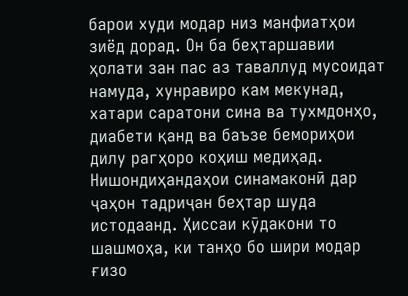барои худи модар низ манфиатҳои зиёд дорад. Он ба беҳтаршавии ҳолати зан пас аз таваллуд мусоидат намуда, хунравиро кам мекунад, хатари саратони сина ва тухмдонҳо, диабети қанд ва баъзе бемориҳои дилу рагҳоро коҳиш медиҳад.
Нишондиҳандаҳои синамаконӣ дар ҷаҳон тадриҷан беҳтар шуда истодаанд. Ҳиссаи кӯдакони то шашмоҳа, ки танҳо бо шири модар ғизо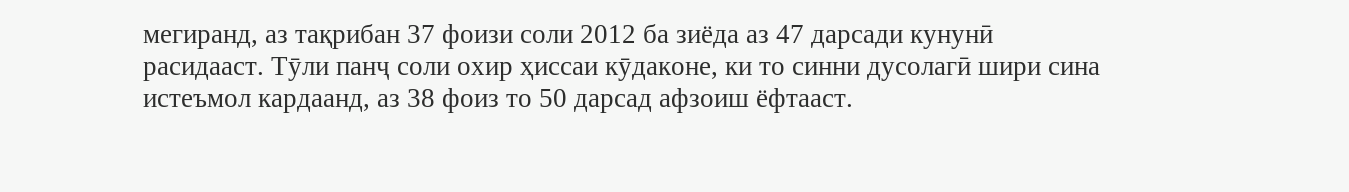мегиранд, аз тақрибан 37 фоизи соли 2012 ба зиёда аз 47 дарсади кунунӣ расидааст. Тӯли панҷ соли охир ҳиссаи кӯдаконе, ки то синни дусолагӣ шири сина истеъмол кардаанд, аз 38 фоиз то 50 дарсад афзоиш ёфтааст.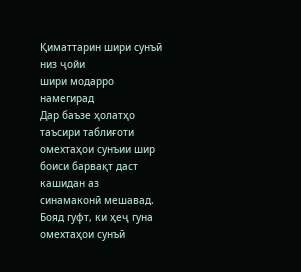Қиматтарин шири сунъӣ низ ҷойи
шири модарро намегирад
Дар баъзе ҳолатҳо таъсири таблиғоти омехтаҳои сунъии шир боиси барвақт даст кашидан аз синамаконӣ мешавад. Бояд гуфт, ки ҳеҷ гуна омехтаҳои сунъӣ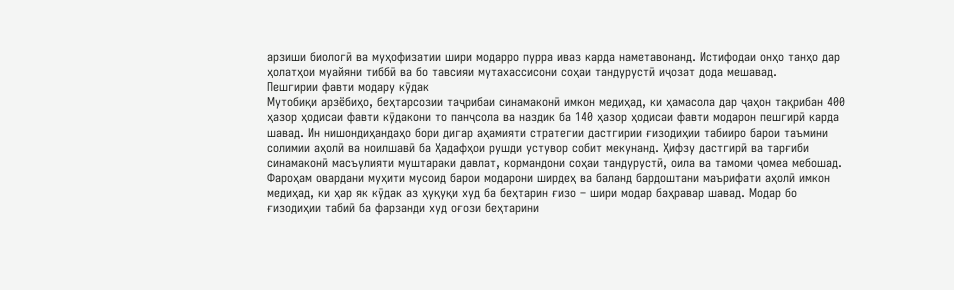арзиши биологӣ ва муҳофизатии шири модарро пурра иваз карда наметавонанд. Истифодаи онҳо танҳо дар ҳолатҳои муайяни тиббӣ ва бо тавсияи мутахассисони соҳаи тандурустӣ иҷозат дода мешавад.
Пешгирии фавти модару кӯдак
Мутобиқи арзёбиҳо, беҳтарсозии таҷрибаи синамаконӣ имкон медиҳад, ки ҳамасола дар ҷаҳон тақрибан 400 ҳазор ҳодисаи фавти кӯдакони то панҷсола ва наздик ба 140 ҳазор ҳодисаи фавти модарон пешгирӣ карда шавад. Ин нишондиҳандаҳо бори дигар аҳамияти стратегии дастгирии ғизодиҳии табииро барои таъмини солимии аҳолӣ ва ноилшавӣ ба Ҳадафҳои рушди устувор собит мекунанд. Ҳифзу дастгирӣ ва тарғиби синамаконӣ масъулияти муштараки давлат, кормандони соҳаи тандурустӣ, оила ва тамоми ҷомеа мебошад. Фароҳам овардани муҳити мусоид барои модарони ширдеҳ ва баланд бардоштани маърифати аҳолӣ имкон медиҳад, ки ҳар як кӯдак аз ҳуқуқи худ ба беҳтарин ғизо – шири модар баҳравар шавад. Модар бо ғизодиҳии табиӣ ба фарзанди худ оғози беҳтарини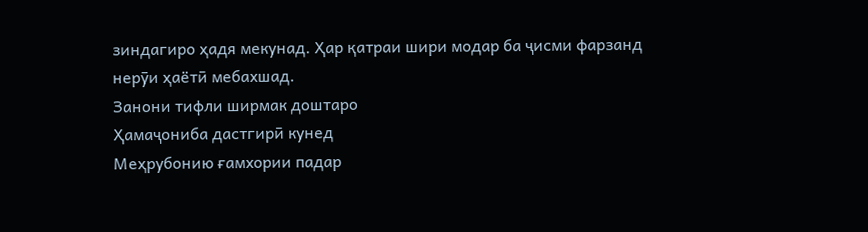зиндагиро ҳадя мекунад. Ҳар қатраи шири модар ба ҷисми фарзанд нерӯи ҳаётӣ мебахшад.
Занони тифли ширмак доштаро
Ҳамаҷониба дастгирӣ кунед
Меҳрубонию ғамхории падар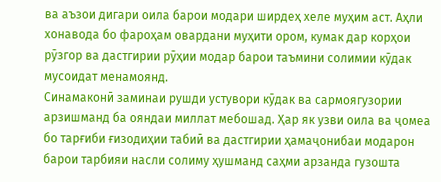ва аъзои дигари оила барои модари ширдеҳ хеле муҳим аст. Аҳли хонавода бо фароҳам овардани муҳити ором, кумак дар корҳои рӯзгор ва дастгирии рӯҳии модар барои таъмини солимии кӯдак мусоидат менамоянд.
Синамаконӣ заминаи рушди устувори кӯдак ва сармоягузории арзишманд ба ояндаи миллат мебошад. Ҳар як узви оила ва ҷомеа бо тарғиби ғизодиҳии табиӣ ва дастгирии ҳамаҷонибаи модарон барои тарбияи насли солиму ҳушманд саҳми арзанда гузошта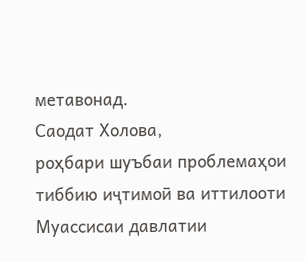метавонад.
Саодат Холова,
роҳбари шуъбаи проблемаҳои тиббию иҷтимоӣ ва иттилооти Муассисаи давлатии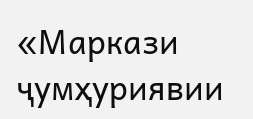«Маркази ҷумҳуриявии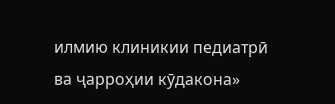илмию клиникии педиатрӣ ва ҷарроҳии кӯдакона»